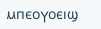ⲙⲡⲉⲟⲩⲟⲉⲓϣ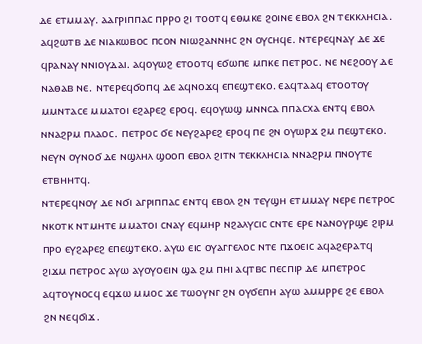ⲇⲉ ⲉⲧⲙⲙⲁⲩ. ⲁⲁⲅⲣⲓⲡⲡⲁⲥ ⲡⲣⲣⲟ ϩⲓ ⲧⲟⲟⲧϥ ⲉⲑⲙⲕⲉ ϩⲟⲓⲛⲉ ⲉⲃⲟⲗ ϩⲛ ⲧⲉⲕⲕⲗⲏⲥⲓⲁ. ⲁϥϩⲱⲧⲃ ⲇⲉ ⲛⲓⲁⲕⲱⲃⲟⲥ ⲡⲥⲟⲛ ⲛⲓⲱϩⲁⲛⲛⲏⲥ ϩⲛ ⲟⲩⲥⲏϥⲉ. ⲛⲧⲉⲣⲉϥⲛⲁⲩ ⲇⲉ ϫⲉ ϥⲣⲁⲛⲁⲩ ⲛⲛⲓⲟⲩⲇⲁⲓ. ⲁϥⲟⲩⲱϩ ⲉⲧⲟⲟⲧϥ ⲉϭⲱⲡⲉ ⲙⲡⲕⲉ ⲡⲉⲧⲣⲟⲥ. ⲛⲉ ⲛⲉϩⲟⲟⲩ ⲇⲉ ⲛⲁⲑⲁⲃ ⲛⲉ. ⲛⲧⲉⲣⲉϥϭⲟⲡϥ ⲇⲉ ⲁϥⲛⲟϫϥ ⲉⲡⲉϣⲧⲉⲕⲟ. ⲉⲁϥⲧⲁⲁϥ ⲉⲧⲟⲟⲧⲟⲩ ⲙⲙⲛⲧⲁⲥⲉ ⲙⲙⲁⲧⲟⲓ ⲉϩⲁⲣⲉϩ ⲉⲣⲟϥ. ⲉϥⲟⲩⲱϣ ⲙⲛⲛⲥⲁ ⲡⲡⲁⲥⲭⲁ ⲉⲛⲧϥ ⲉⲃⲟⲗ ⲛⲛⲁϩⲣⲙ ⲡⲗⲁⲟⲥ. ⲡⲉⲧⲣⲟⲥ ϭⲉ ⲛⲉⲩϩⲁⲣⲉϩ ⲉⲣⲟϥ ⲡⲉ ϩⲛ ⲟⲩⲱⲣϫ ϩⲙ ⲡⲉϣⲧⲉⲕⲟ. ⲛⲉⲩⲛ ⲟⲩⲛⲟϭ ⲇⲉ ⲛϣⲗⲏⲗ ϣⲟⲟⲡ ⲉⲃⲟⲗ ϩⲓⲧⲛ ⲧⲉⲕⲕⲗⲏⲥⲓⲁ ⲛⲛⲁϩⲣⲙ ⲡⲛⲟⲩⲧⲉ ⲉⲧⲃⲏⲏⲧϥ.
ⲛⲧⲉⲣⲉϥⲛⲟⲩ ⲇⲉ ⲛϭⲓ ⲁⲅⲣⲓⲡⲡⲁⲥ ⲉⲛⲧϥ ⲉⲃⲟⲗ ϩⲛ ⲧⲉⲩϣⲏ ⲉⲧⲙⲙⲁⲩ ⲛⲉⲣⲉ ⲡⲉⲧⲣⲟⲥ ⲛⲕⲟⲧⲕ ⲛⲧⲙⲏⲧⲉ ⲙⲙⲁⲧⲟⲓ ⲥⲛⲁⲩ ⲉϥⲙⲏⲣ ⲛϩⲁⲗⲩⲥⲓⲥ ⲥⲛⲧⲉ ⲉⲣⲉ ⲛⲁⲛⲟⲩⲣϣⲉ ϩⲓⲣⲙ ⲡⲣⲟ ⲉⲩϩⲁⲣⲉϩ ⲉⲡⲉϣⲧⲉⲕⲟ. ⲁⲩⲱ ⲉⲓⲥ ⲟⲩⲁⲅⲅⲉⲗⲟⲥ ⲛⲧⲉ ⲡϫⲟⲉⲓⲥ ⲁϥⲁϩⲉⲣⲁⲧϥ ϩⲓϫⲙ ⲡⲉⲧⲣⲟⲥ ⲁⲩⲱ ⲁⲩⲟⲩⲟⲉⲓⲛ ϣⲁ ϩⲙ ⲡⲏⲓ ⲁϥⲧⲃⲥ ⲡⲉⲥⲡⲓⲣ ⲇⲉ ⲙⲡⲉⲧⲣⲟⲥ ⲁϥⲧⲟⲩⲛⲟⲥϥ ⲉϥϫⲱ ⲙⲙⲟⲥ ϫⲉ ⲧⲱⲟⲩⲛⲅ ϩⲛ ⲟⲩϭⲉⲡⲏ ⲁⲩⲱ ⲁⲙⲙⲣⲣⲉ ϩⲉ ⲉⲃⲟⲗ ϩⲛ ⲛⲉϥϭⲓϫ.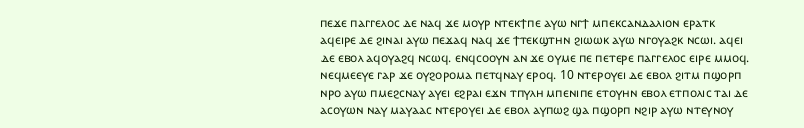ⲡⲉϫⲉ ⲡⲁⲅⲅⲉⲗⲟⲥ ⲇⲉ ⲛⲁϥ ϫⲉ ⲙⲟⲩⲣ ⲛⲧⲉⲕϯⲡⲉ ⲁⲩⲱ ⲛⲅϯ ⲙⲡⲉⲕⲥⲁⲛⲇⲁⲗⲓⲟⲛ ⲉⲣⲁⲧⲕ ⲁϥⲉⲓⲣⲉ ⲇⲉ ϩⲓⲛⲁⲓ ⲁⲩⲱ ⲡⲉϫⲁϥ ⲛⲁϥ ϫⲉ ϯⲧⲉⲕϣⲧⲏⲛ ϩⲓⲱⲱⲕ ⲁⲩⲱ ⲛⲅⲟⲩⲁϩⲕ ⲛⲥⲱⲓ. ⲁϥⲉⲓ ⲇⲉ ⲉⲃⲟⲗ ⲁϥⲟⲩⲁϩϥ ⲛⲥⲱϥ. ⲉⲛϥⲥⲟⲟⲩⲛ ⲁⲛ ϫⲉ ⲟⲩⲙⲉ ⲡⲉ ⲡⲉⲧⲉⲣⲉ ⲡⲁⲅⲅⲉⲗⲟⲥ ⲉⲓⲣⲉ ⲙⲙⲟϥ. ⲛⲉϥⲙⲉⲉⲩⲉ ⲅⲁⲣ ϫⲉ ⲟⲩϩⲟⲣⲟⲙⲁ ⲡⲉⲧϥⲛⲁⲩ ⲉⲣⲟϥ. 10 ⲛⲧⲉⲣⲟⲩⲉⲓ ⲇⲉ ⲉⲃⲟⲗ ϩⲓⲧⲙ ⲡϣⲟⲣⲡ ⲛⲣⲟ ⲁⲩⲱ ⲡⲙⲉϩⲥⲛⲁⲩ ⲁⲩⲉⲓ ⲉϩⲣⲁⲓ ⲉϫⲛ ⲧⲡⲩⲗⲏ ⲙⲡⲉⲛⲓⲡⲉ ⲉⲧⲟⲩⲏⲛ ⲉⲃⲟⲗ ⲉⲧⲡⲟⲗⲓⲥ ⲧⲁⲓ ⲇⲉ ⲁⲥⲟⲩⲱⲛ ⲛⲁⲩ ⲙⲁⲩⲁⲁⲥ ⲛⲧⲉⲣⲟⲩⲉⲓ ⲇⲉ ⲉⲃⲟⲗ ⲁⲩⲡⲱϩ ϣⲁ ⲡϣⲟⲣⲡ ⲛϩⲓⲣ ⲁⲩⲱ ⲛⲧⲉⲩⲛⲟⲩ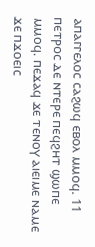ⲁⲡⲁⲅⲅⲉⲗⲟⲥ ⲥⲁϩⲱϥ ⲉⲃⲟⲗ ⲙⲙⲟϥ. 11 ⲡⲉⲧⲣⲟⲥ ⲇⲉ ⲛⲧⲉⲣⲉ ⲡⲉϥϩⲏⲧ ϣⲱⲡⲉ ⲙⲙⲟϥ. ⲡⲉϫⲁϥ ϫⲉ ⲧⲉⲛⲟⲩ ⲁⲓⲉⲓⲙⲉ ⲛⲁⲙⲉ ϫⲉ ⲡϫⲟⲉⲓⲥ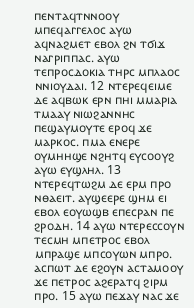ⲡⲉⲛⲧⲁϥⲧⲛⲛⲟⲟⲩ ⲙⲡⲉϥⲁⲅⲅⲉⲗⲟⲥ ⲁⲩⲱ ⲁϥⲛⲁϩⲙⲉⲧ ⲉⲃⲟⲗ ϩⲛ ⲧϭⲓϫ ⲛⲁⲅⲣⲓⲡⲡⲁⲥ. ⲁⲩⲱ ⲧⲉⲡⲣⲟⲥⲇⲟⲕⲓⲁ ⲧⲏⲣⲥ ⲙⲡⲗⲁⲟⲥ ⲛⲛⲓⲟⲩⲇⲁⲓ. 12 ⲛⲧⲉⲣⲉϥⲉⲓⲙⲉ ⲇⲉ ⲁϥⲃⲱⲕ ⲉⲣⲛ ⲡⲏⲓ ⲙⲙⲁⲣⲓⲁ ⲧⲙⲁⲁⲩ ⲛⲓⲱϩⲁⲛⲛⲏⲥ ⲡⲉϣⲁⲩⲙⲟⲩⲧⲉ ⲉⲣⲟϥ ϫⲉ ⲙⲁⲣⲕⲟⲥ. ⲡⲙⲁ ⲉⲛⲉⲣⲉ ⲟⲩⲙⲏⲏϣⲉ ⲛϩⲏⲧϥ ⲉⲩⲥⲟⲟⲩϩ ⲁⲩⲱ ⲉⲩϣⲗⲏⲗ. 13 ⲛⲧⲉⲣⲉϥⲧⲱϩⲙ ⲇⲉ ⲉⲣⲙ ⲡⲣⲟ ⲛⲑⲁⲉⲓⲧ. ⲁⲩϣⲉⲉⲣⲉ ϣⲏⲙ ⲉⲓ ⲉⲃⲟⲗ ⲉⲟⲩⲱϣⲃ ⲉⲡⲉⲥⲣⲁⲛ ⲡⲉ ϩⲣⲟⲇⲏ. 14 ⲁⲩⲱ ⲛⲧⲉⲣⲉⲥⲥⲟⲩⲛ ⲧⲉⲥⲙⲏ ⲙⲡⲉⲧⲣⲟⲥ ⲉⲃⲟⲗ ⲙⲡⲣⲁϣⲉ ⲙⲡⲥⲟⲩⲱⲛ ⲙⲡⲣⲟ. ⲁⲥⲡⲱⲧ ⲇⲉ ⲉϩⲟⲩⲛ ⲁⲥⲧⲁⲙⲟⲟⲩ ϫⲉ ⲡⲉⲧⲣⲟⲥ ⲁϩⲉⲣⲁⲧϥ ϩⲓⲣⲙ ⲡⲣⲟ. 15 ⲁⲩⲱ ⲡⲉϫⲁⲩ ⲛⲁⲥ ϫⲉ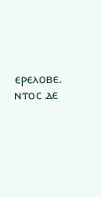ⲉⲣⲉⲗⲟⲃⲉ. ⲛⲧⲟⲥ ⲇⲉ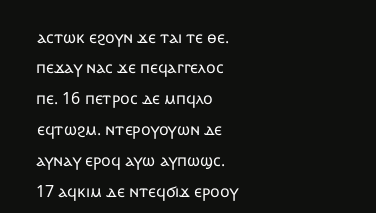ⲁⲥⲧⲱⲕ ⲉϩⲟⲩⲛ ϫⲉ ⲧⲁⲓ ⲧⲉ ⲑⲉ. ⲡⲉϫⲁⲩ ⲛⲁⲥ ϫⲉ ⲡⲉϥⲁⲅⲅⲉⲗⲟⲥ ⲡⲉ. 16 ⲡⲉⲧⲣⲟⲥ ⲇⲉ ⲙⲡϥⲗⲟ ⲉϥⲧⲱϩⲙ. ⲛⲧⲉⲣⲟⲩⲟⲩⲱⲛ ⲇⲉ ⲁⲩⲛⲁⲩ ⲉⲣⲟϥ ⲁⲩⲱ ⲁⲩⲡⲱϣⲥ. 17 ⲁϥⲕⲓⲙ ⲇⲉ ⲛⲧⲉϥϭⲓϫ ⲉⲣⲟⲟⲩ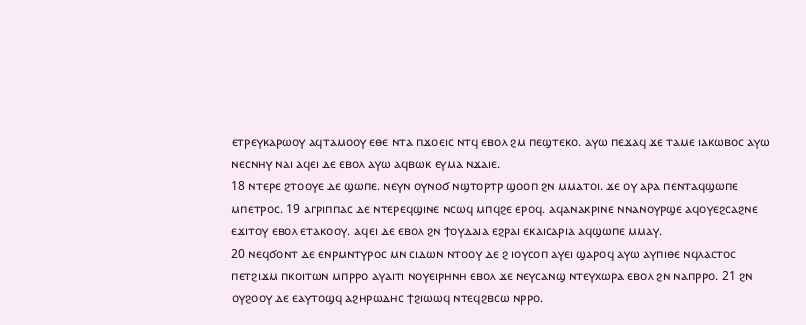ⲉⲧⲣⲉⲩⲕⲁⲣⲱⲟⲩ ⲁϥⲧⲁⲙⲟⲟⲩ ⲉⲑⲉ ⲛⲧⲁ ⲡϫⲟⲉⲓⲥ ⲛⲧϥ ⲉⲃⲟⲗ ϩⲙ ⲡⲉϣⲧⲉⲕⲟ. ⲁⲩⲱ ⲡⲉϫⲁϥ ϫⲉ ⲧⲁⲙⲉ ⲓⲁⲕⲱⲃⲟⲥ ⲁⲩⲱ ⲛⲉⲥⲛⲏⲩ ⲛⲁⲓ ⲁϥⲉⲓ ⲇⲉ ⲉⲃⲟⲗ ⲁⲩⲱ ⲁϥⲃⲱⲕ ⲉⲩⲙⲁ ⲛϫⲁⲓⲉ.
18 ⲛⲧⲉⲣⲉ ϩⲧⲟⲟⲩⲉ ⲇⲉ ϣⲱⲡⲉ. ⲛⲉⲩⲛ ⲟⲩⲛⲟϭ ⲛϣⲧⲟⲣⲧⲣ ϣⲟⲟⲡ ϩⲛ ⲙⲙⲁⲧⲟⲓ. ϫⲉ ⲟⲩ ⲁⲣⲁ ⲡⲉⲛⲧⲁϥϣⲱⲡⲉ ⲙⲡⲉⲧⲣⲟⲥ. 19 ⲁⲅⲣⲓⲡⲡⲁⲥ ⲇⲉ ⲛⲧⲉⲣⲉϥϣⲓⲛⲉ ⲛⲥⲱϥ ⲙⲡϥϩⲉ ⲉⲣⲟϥ. ⲁϥⲁⲛⲁⲕⲣⲓⲛⲉ ⲛⲛⲁⲛⲟⲩⲣϣⲉ ⲁϥⲟⲩⲉϩⲥⲁϩⲛⲉ ⲉϫⲓⲧⲟⲩ ⲉⲃⲟⲗ ⲉⲧⲁⲕⲟⲟⲩ. ⲁϥⲉⲓ ⲇⲉ ⲉⲃⲟⲗ ϩⲛ ϯⲟⲩⲇⲁⲓⲁ ⲉϩⲣⲁⲓ ⲉⲕⲁⲓⲥⲁⲣⲓⲁ ⲁϥϣⲱⲡⲉ ⲙⲙⲁⲩ.
20 ⲛⲉϥϭⲟⲛⲧ ⲇⲉ ⲉⲛⲣⲙⲛⲧⲩⲣⲟⲥ ⲙⲛ ⲥⲓⲇⲱⲛ ⲛⲧⲟⲟⲩ ⲇⲉ ϩ ⲓⲟⲩⲥⲟⲡ ⲁⲩⲉⲓ ϣⲁⲣⲟϥ ⲁⲩⲱ ⲁⲩⲡⲓⲑⲉ ⲛϥⲗⲁⲥⲧⲟⲥ ⲡⲉⲧϩⲓϫⲙ ⲡⲕⲟⲓⲧⲱⲛ ⲙⲡⲣⲣⲟ ⲁⲩⲁⲓⲧⲓ ⲛⲟⲩⲉⲓⲣⲏⲛⲏ ⲉⲃⲟⲗ ϫⲉ ⲛⲉⲩⲥⲁⲛϣ ⲛⲧⲉⲩⲭⲱⲣⲁ ⲉⲃⲟⲗ ϩⲛ ⲛⲁⲡⲣⲣⲟ. 21 ϩⲛ ⲟⲩϩⲟⲟⲩ ⲇⲉ ⲉⲁⲩⲧⲟϣϥ ⲁϩⲏⲣⲱⲇⲏⲥ ϯϩⲓⲱⲱϥ ⲛⲧⲉϥϩⲃⲥⲱ ⲛⲣⲣⲟ.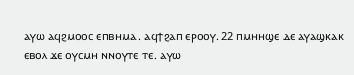ⲁⲩⲱ ⲁϥϩⲙⲟⲟⲥ ⲉⲡⲃⲏⲙⲁ. ⲁϥϯϩⲁⲡ ⲉⲣⲟⲟⲩ. 22 ⲡⲙⲏⲏϣⲉ ⲇⲉ ⲁⲩⲁϣⲕⲁⲕ ⲉⲃⲟⲗ ϫⲉ ⲟⲩⲥⲙⲏ ⲛⲛⲟⲩⲧⲉ ⲧⲉ. ⲁⲩⲱ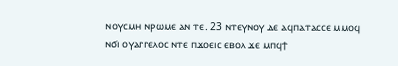ⲛⲟⲩⲥⲙⲏ ⲛⲣⲱⲙⲉ ⲁⲛ ⲧⲉ. 23 ⲛⲧⲉⲩⲛⲟⲩ ⲇⲉ ⲁϥⲡⲁⲧⲁⲥⲥⲉ ⲙⲙⲟϥ ⲛϭⲓ ⲟⲩⲁⲅⲅⲉⲗⲟⲥ ⲛⲧⲉ ⲡϫⲟⲉⲓⲥ ⲉⲃⲟⲗ ϫⲉ ⲙⲡϥϯ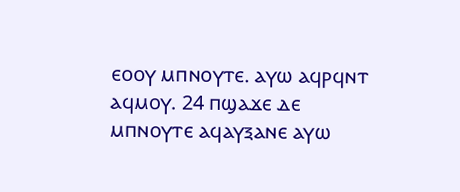ⲉⲟⲟⲩ ⲙⲡⲛⲟⲩⲧⲉ. ⲁⲩⲱ ⲁϥⲣϥⲛⲧ ⲁϥⲙⲟⲩ. 24 ⲡϣⲁϫⲉ ⲇⲉ ⲙⲡⲛⲟⲩⲧⲉ ⲁϥⲁⲩⲝⲁⲛⲉ ⲁⲩⲱ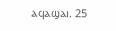ⲁϥⲁϣⲁⲓ. 25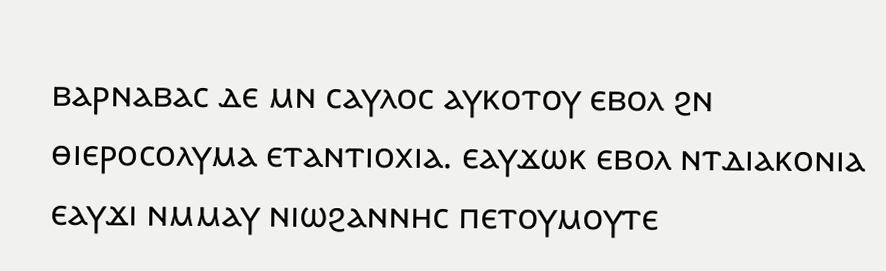ⲃⲁⲣⲛⲁⲃⲁⲥ ⲇⲉ ⲙⲛ ⲥⲁⲩⲗⲟⲥ ⲁⲩⲕⲟⲧⲟⲩ ⲉⲃⲟⲗ ϩⲛ ⲑⲓⲉⲣⲟⲥⲟⲗⲩⲙⲁ ⲉⲧⲁⲛⲧⲓⲟⲭⲓⲁ. ⲉⲁⲩϫⲱⲕ ⲉⲃⲟⲗ ⲛⲧⲇⲓⲁⲕⲟⲛⲓⲁ ⲉⲁⲩϫⲓ ⲛⲙⲙⲁⲩ ⲛⲓⲱϩⲁⲛⲛⲏⲥ ⲡⲉⲧⲟⲩⲙⲟⲩⲧⲉ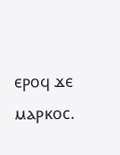ⲉⲣⲟϥ ϫⲉ ⲙⲁⲣⲕⲟⲥ.